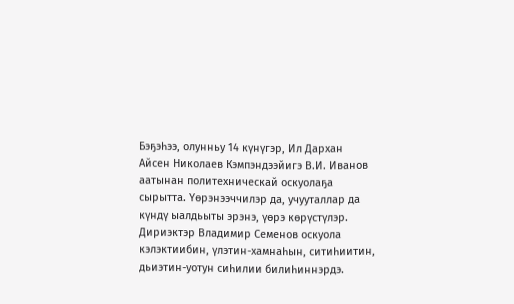Бэҕэһээ, олунньу 14 күнүгэр, Ил Дархан Айсен Николаев Кэмпэндээйигэ В.И. Иванов аатынан политехническай оскуолаҕа сырытта. Үөрэнээччилэр да, учууталлар да күндү ыалдьыты эрэнэ, үөрэ көрүстүлэр. Дириэктэр Владимир Семенов оскуола кэлэктиибин, үлэтин-хамнаһын, ситиһиитин, дьиэтин-уотун сиһилии билиһиннэрдэ.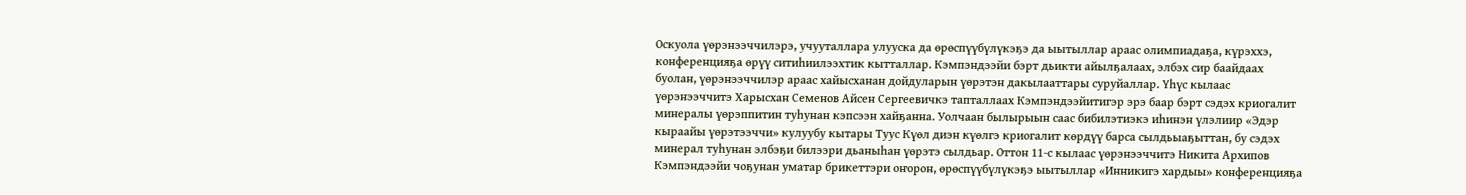Оскуола үөрэнээччилэрэ, учууталлара улууска да өрөспүүбүлүкэҕэ да ыытыллар араас олимпиадаҕа, күрэххэ, конференцияҕа өрүү ситиһиилээхтик кытталлар. Кэмпэндээйи бэрт дьикти айылҕалаах, элбэх сир баайдаах буолан, үөрэнээччилэр араас хайысханан дойдуларын үөрэтэн дакылааттары суруйаллар. Үһүс кылаас үөрэнээччитэ Харысхан Семенов Айсен Сергеевичкэ тапталлаах Кэмпэндээйитигэр эрэ баар бэрт сэдэх криогалит минералы үөрэппитин туһунан кэпсээн хайҕанна. Уолчаан былырыын саас бибилэтиэкэ иһинэн үлэлиир «Эдэр кыраайы үөрэтээччи» кулуубу кытары Туус Күөл диэн күөлгэ криогалит көрдүү барса сылдьыаҕыттан, бу сэдэх минерал туһунан элбэҕи билээри дьаныһан үөрэтэ сылдьар. Оттон 11-с кылаас үөрэнээччитэ Никита Архипов Кэмпэндээйи чоҕунан уматар брикеттэри оҥорон, өрөспүүбүлүкэҕэ ыытыллар «Инникигэ хардыы» конференцияҕа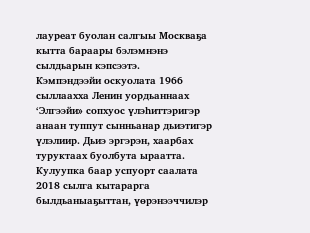лауреат буолан салгыы Москваҕа кытта бараары бэлэмнэнэ сылдьарын кэпсээтэ.
Кэмпэндээйи оскуолата 1966 сыллаахха Ленин уордьаннаах ‘Элгээйи» сопхуос үлэһиттэригэр анаан туппут сынньанар дьиэтигэр үлэлиир. Дьиэ эргэрэн, хаарбах туруктаах буолбута ыраатта. Кулуупка баар успуорт саалата 2018 сылга кытарарга былдьаныаҕыттан, үөрэнээччилэр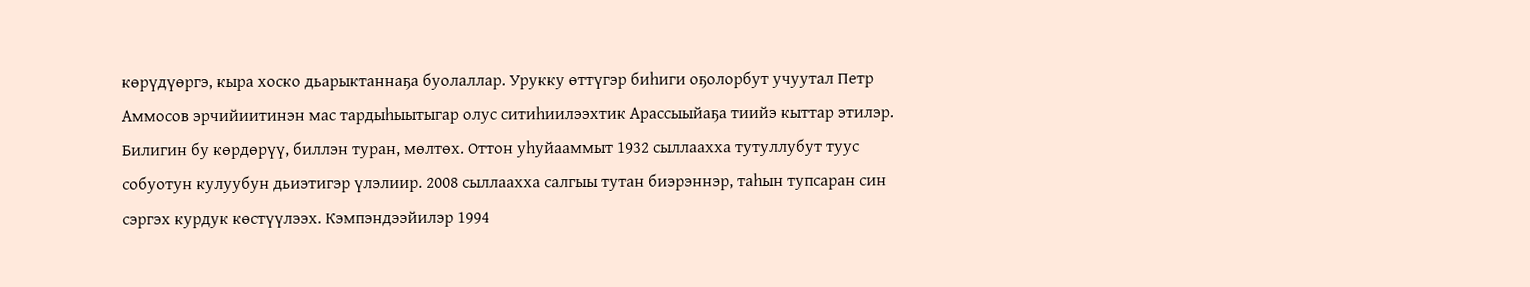көрүдүөргэ, кыра хоско дьарыктаннаҕа буолаллар. Урукку өттүгэр биһиги оҕолорбут учуутал Петр Аммосов эрчийиитинэн мас тардыһыытыгар олус ситиһиилээхтик Арассыыйаҕа тиийэ кыттар этилэр. Билигин бу көрдөрүү, биллэн туран, мөлтөх. Оттон уһуйааммыт 1932 сыллаахха тутуллубут туус собуотун кулуубун дьиэтигэр үлэлиир. 2008 сыллаахха салгыы тутан биэрэннэр, таһын тупсаран син сэргэх курдук көстүүлээх. Кэмпэндээйилэр 1994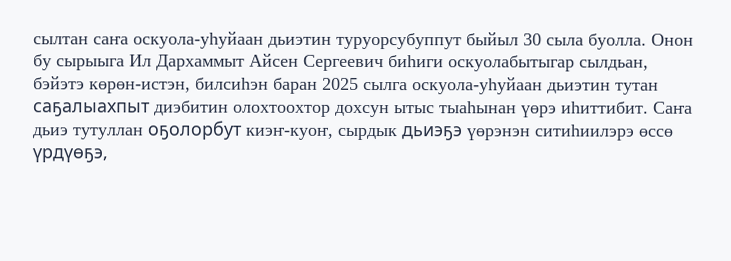сылтан саҥа оскуола-уһуйаан дьиэтин туруорсубуппут быйыл 30 сыла буолла. Онон бу сырыыга Ил Дархаммыт Айсен Сергеевич биһиги оскуолабытыгар сылдьан, бэйэтэ көрөн-истэн, билсиһэн баран 2025 сылга оскуола-уһуйаан дьиэтин тутан саҕалыахпыт диэбитин олохтоохтор дохсун ытыс тыаһынан үөрэ иһиттибит. Саҥа дьиэ тутуллан оҕолорбут киэҥ-куоҥ, сырдык дьиэҕэ үөрэнэн ситиһиилэрэ өссө үрдүөҕэ,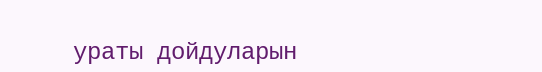ураты дойдуларын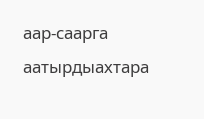аар-саарга аатырдыахтара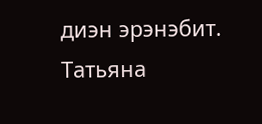диэн эрэнэбит.
Татьяна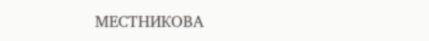МЕСТНИКОВА